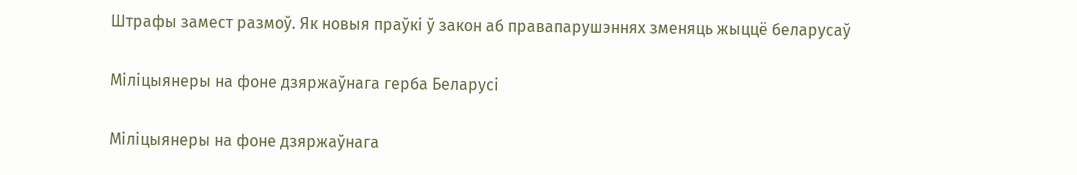Штрафы замест размоў. Як новыя праўкі ў закон аб правапарушэннях зменяць жыццё беларусаў

Міліцыянеры на фоне дзяржаўнага герба Беларусі

Міліцыянеры на фоне дзяржаўнага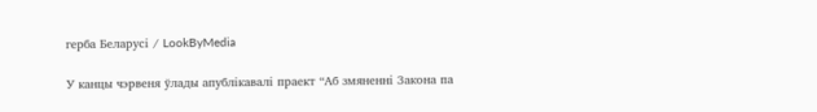герба Беларусі / LookByMedia

У канцы чэрвеня ўлады апублікавалі праект “Аб змяненні Закона па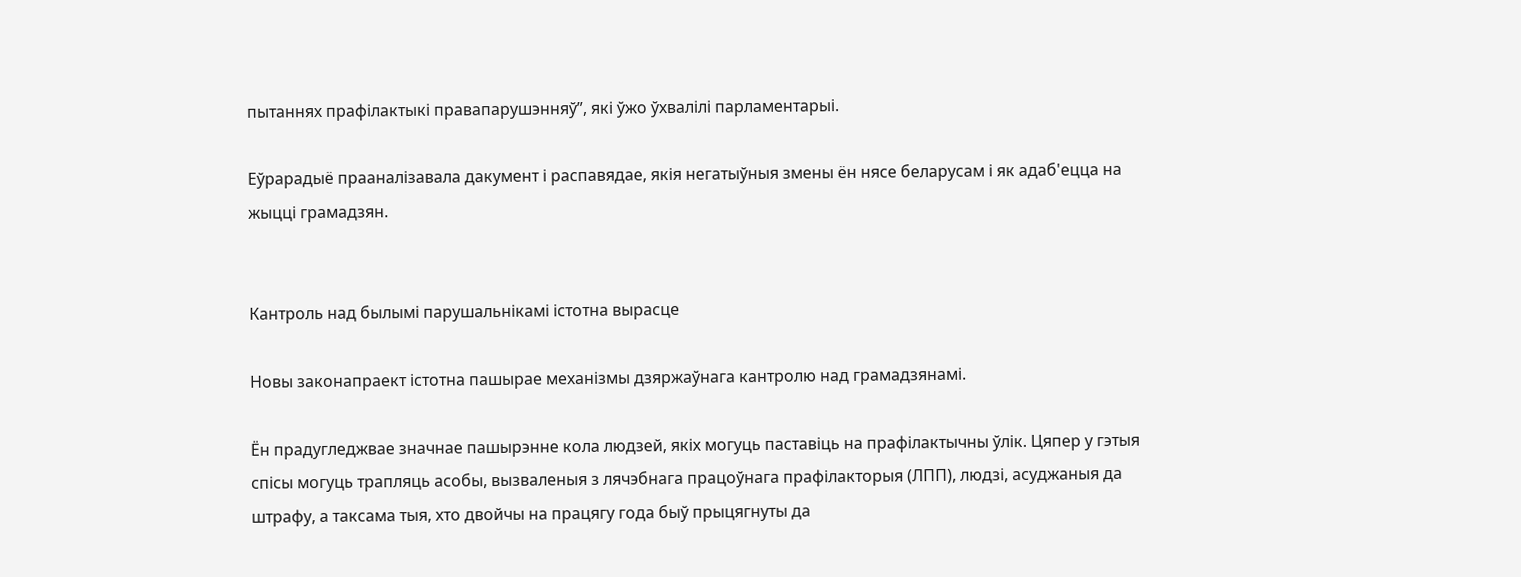пытаннях прафілактыкі правапарушэнняў”, які ўжо ўхвалілі парламентарыі.

Еўрарадыё прааналізавала дакумент і распавядае, якія негатыўныя змены ён нясе беларусам і як адаб'ецца на жыцці грамадзян.


Кантроль над былымі парушальнікамі істотна вырасце

Новы законапраект істотна пашырае механізмы дзяржаўнага кантролю над грамадзянамі.

Ён прадугледжвае значнае пашырэнне кола людзей, якіх могуць паставіць на прафілактычны ўлік. Цяпер у гэтыя спісы могуць трапляць асобы, вызваленыя з лячэбнага працоўнага прафілакторыя (ЛПП), людзі, асуджаныя да штрафу, а таксама тыя, хто двойчы на працягу года быў прыцягнуты да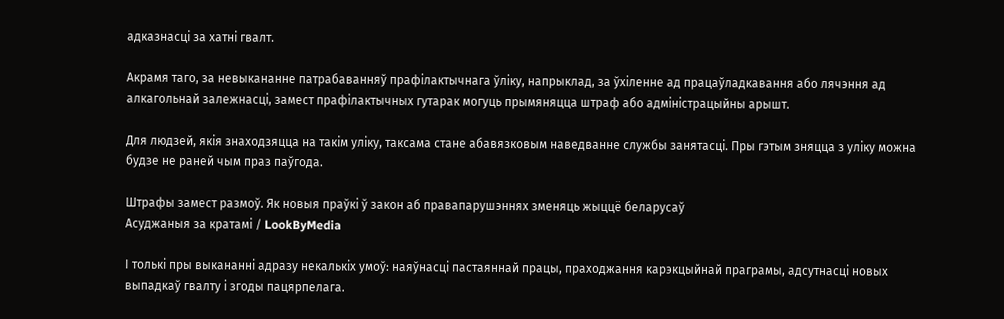адказнасці за хатні гвалт.

Акрамя таго, за невыкананне патрабаванняў прафілактычнага ўліку, напрыклад, за ўхіленне ад працаўладкавання або лячэння ад алкагольнай залежнасці, замест прафілактычных гутарак могуць прымяняцца штраф або адміністрацыйны арышт.

Для людзей, якія знаходзяцца на такім уліку, таксама стане абавязковым наведванне службы занятасці. Пры гэтым зняцца з уліку можна будзе не раней чым праз паўгода.

Штрафы замест размоў. Як новыя праўкі ў закон аб правапарушэннях зменяць жыццё беларусаў
Асуджаныя за кратамі / LookByMedia

І толькі пры выкананні адразу некалькіх умоў: наяўнасці пастаяннай працы, праходжання карэкцыйнай праграмы, адсутнасці новых выпадкаў гвалту і згоды пацярпелага.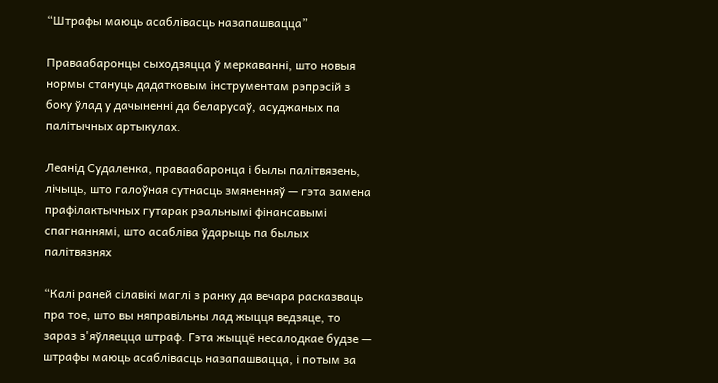“Штрафы маюць асаблівасць назапашвацца”

Праваабаронцы сыходзяцца ў меркаванні, што новыя нормы стануць дадатковым інструментам рэпрэсій з боку ўлад у дачыненні да беларусаў, асуджаных па палітычных артыкулах.

Леанід Судаленка, праваабаронца і былы палітвязень, лічыць, што галоўная сутнасць змяненняў — гэта замена прафілактычных гутарак рэальнымі фінансавымі спагнаннямі, што асабліва ўдарыць па былых палітвязнях

“Калі раней сілавікі маглі з ранку да вечара расказваць пра тое, што вы няправільны лад жыцця ведзяце, то зараз з'яўляецца штраф. Гэта жыццё несалодкае будзе — штрафы маюць асаблівасць назапашвацца, і потым за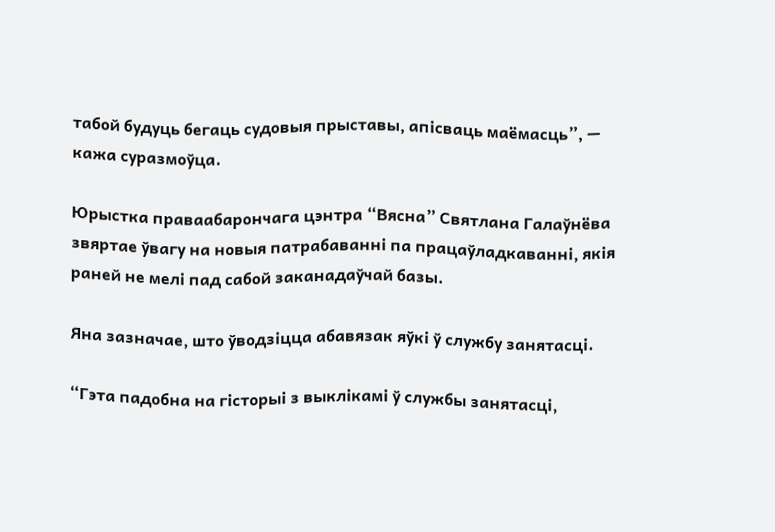табой будуць бегаць судовыя прыставы, апісваць маёмасць”, — кажа суразмоўца.

Юрыстка праваабарончага цэнтра “Вясна” Святлана Галаўнёва звяртае ўвагу на новыя патрабаванні па працаўладкаванні, якія раней не мелі пад сабой заканадаўчай базы.

Яна зазначае, што ўводзіцца абавязак яўкі ў службу занятасці.

“Гэта падобна на гісторыі з выклікамі ў службы занятасці,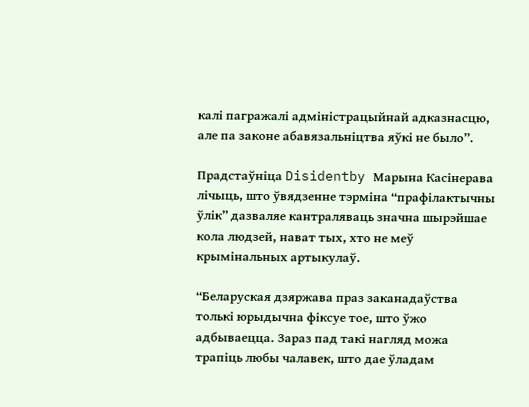калі пагражалі адміністрацыйнай адказнасцю, але па законе абавязальніцтва яўкі не было”.

Прадстаўніца Disidentby Марына Касінерава лічыць, што ўвядзенне тэрміна “прафілактычны ўлік” дазваляе кантраляваць значна шырэйшае кола людзей, нават тых, хто не меў крымінальных артыкулаў.

“Беларуская дзяржава праз заканадаўства толькі юрыдычна фіксуе тое, што ўжо адбываецца. Зараз пад такі нагляд можа трапіць любы чалавек, што дае ўладам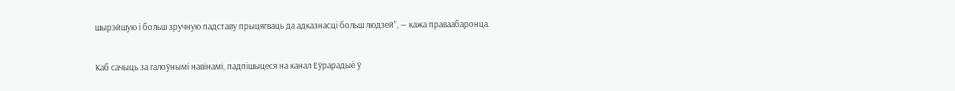шырэйшую і больш зручную падставу прыцягваць да адказнасці больш людзей”, — кажа праваабаронца.

Каб сачыць за галоўнымі навінамі, падпішыцеся на канал Еўрарадыё ў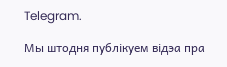Telegram.

Мы штодня публікуем відэа пра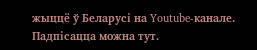жыццё ў Беларусі на Youtube-канале. Падпісацца можна тут.